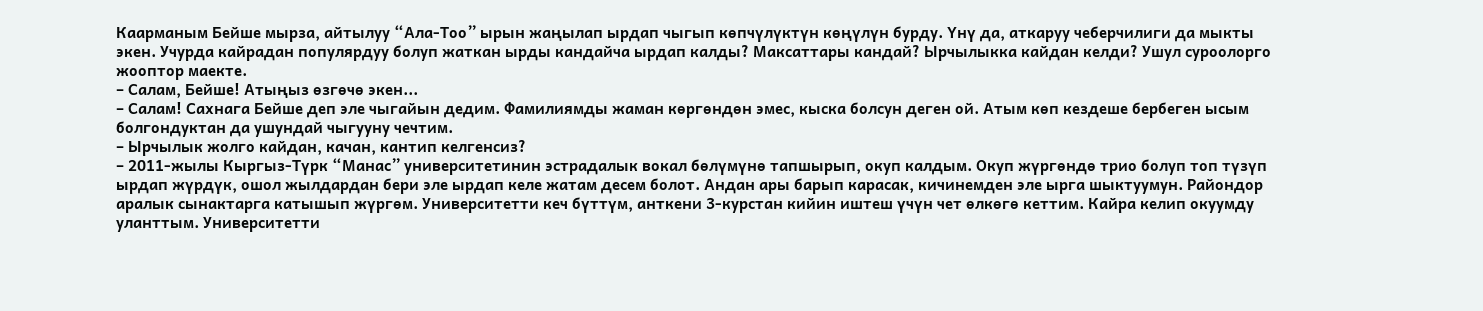Каарманым Бейше мырза, айтылуу “Ала-Тоо” ырын жаңылап ырдап чыгып көпчүлүктүн көңүлүн бурду. Үнү да, аткаруу чеберчилиги да мыкты экен. Учурда кайрадан популярдуу болуп жаткан ырды кандайча ырдап калды? Максаттары кандай? Ырчылыкка кайдан келди? Ушул суроолорго жооптор маекте.
– Салам, Бейше! Атыңыз өзгөчө экен...
– Салам! Сахнага Бейше деп эле чыгайын дедим. Фамилиямды жаман көргөндөн эмес, кыска болсун деген ой. Атым көп кездеше бербеген ысым болгондуктан да ушундай чыгууну чечтим.
– Ырчылык жолго кайдан, качан, кантип келгенсиз?
– 2011-жылы Кыргыз-Түрк “Манас” университетинин эстрадалык вокал бөлүмүнө тапшырып, окуп калдым. Окуп жүргөндө трио болуп топ түзүп ырдап жүрдүк, ошол жылдардан бери эле ырдап келе жатам десем болот. Андан ары барып карасак, кичинемден эле ырга шыктуумун. Райондор аралык сынактарга катышып жүргөм. Университетти кеч бүттүм, анткени 3-курстан кийин иштеш үчүн чет өлкөгө кеттим. Кайра келип окуумду уланттым. Университетти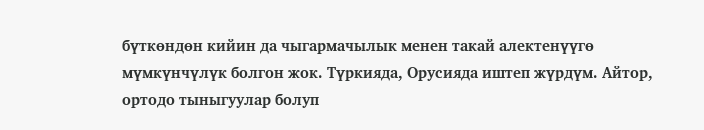бүткөндөн кийин да чыгармачылык менен такай алектенүүгө мүмкүнчүлүк болгон жок. Түркияда, Орусияда иштеп жүрдүм. Айтор, ортодо тыныгуулар болуп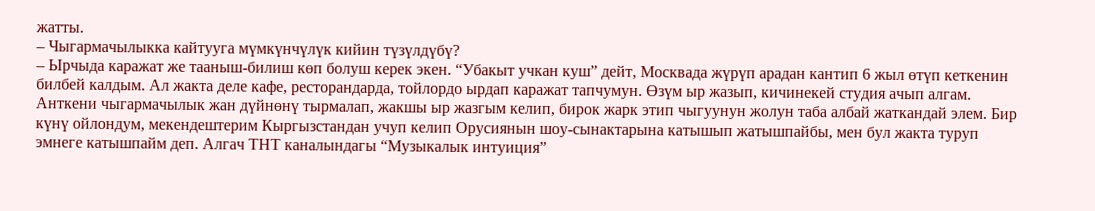жатты.
– Чыгармачылыкка кайтууга мүмкүнчүлүк кийин түзүлдүбү?
– Ырчыда каражат же тааныш-билиш көп болуш керек экен. “Убакыт учкан куш” дейт, Москвада жүрүп арадан кантип 6 жыл өтүп кеткенин билбей калдым. Ал жакта деле кафе, ресторандарда, тойлордо ырдап каражат тапчумун. Өзүм ыр жазып, кичинекей студия ачып алгам. Анткени чыгармачылык жан дүйнөнү тырмалап, жакшы ыр жазгым келип, бирок жарк этип чыгуунун жолун таба албай жаткандай элем. Бир күнү ойлондум, мекендештерим Кыргызстандан учуп келип Орусиянын шоу-сынактарына катышып жатышпайбы, мен бул жакта туруп эмнеге катышпайм деп. Алгач ТНТ каналындагы “Музыкалык интуиция”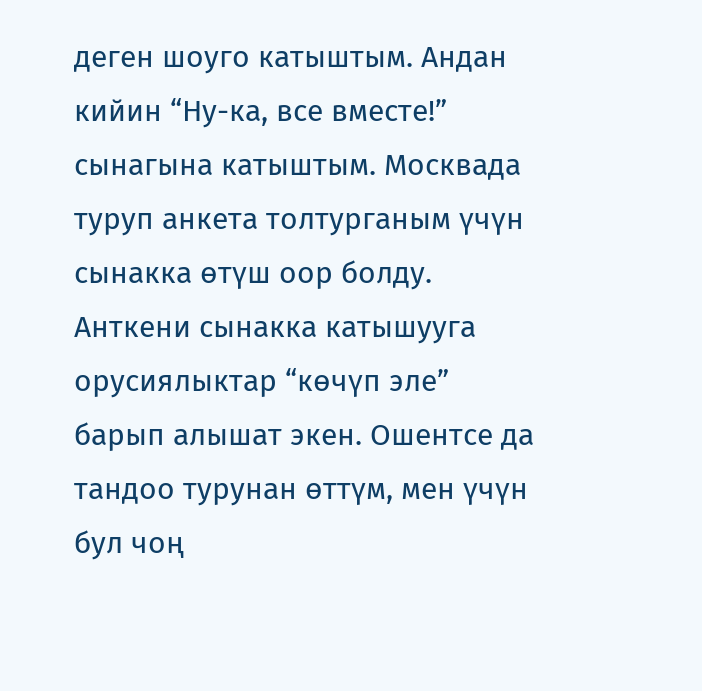деген шоуго катыштым. Андан кийин “Ну-ка, все вместе!” сынагына катыштым. Москвада туруп анкета толтурганым үчүн сынакка өтүш оор болду. Анткени сынакка катышууга орусиялыктар “көчүп эле” барып алышат экен. Ошентсе да тандоо турунан өттүм, мен үчүн бул чоң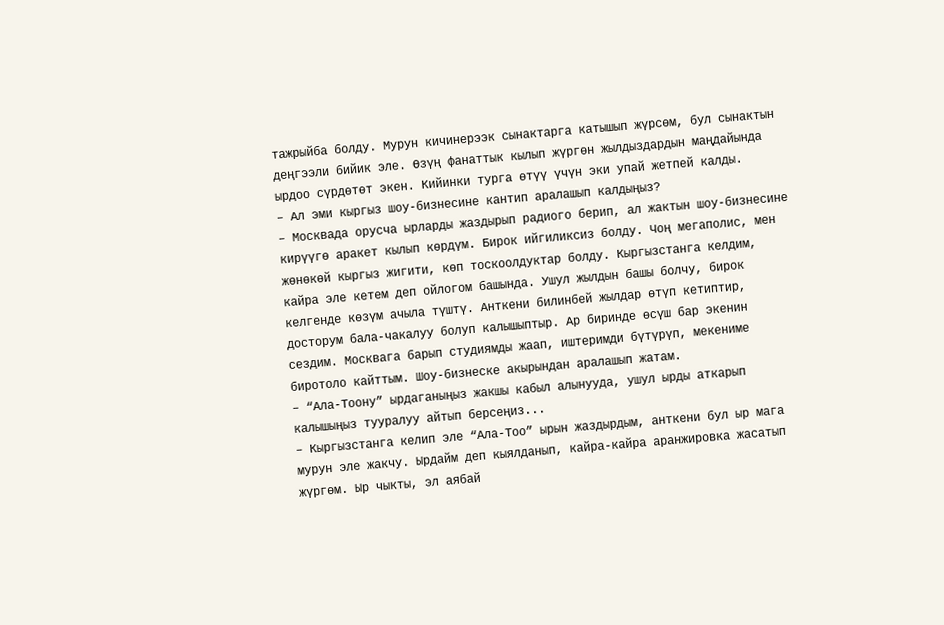тажрыйба болду. Мурун кичинерээк сынактарга катышып жүрсөм, бул сынактын деңгээли бийик эле. Өзүң фанаттык кылып жүргөн жылдыздардын маңдайында ырдоо сүрдөтөт экен. Кийинки турга өтүү үчүн эки упай жетпей калды.
– Ал эми кыргыз шоу-бизнесине кантип аралашып калдыңыз?
– Москвада орусча ырларды жаздырып радиого берип, ал жактын шоу-бизнесине кирүүгө аракет кылып көрдүм. Бирок ийгиликсиз болду. Чоң мегаполис, мен жөнөкөй кыргыз жигити, көп тоскоолдуктар болду. Кыргызстанга келдим, кайра эле кетем деп ойлогом башында. Ушул жылдын башы болчу, бирок келгенде көзүм ачыла түштү. Анткени билинбей жылдар өтүп кетиптир, досторум бала-чакалуу болуп калышыптыр. Ар биринде өсүш бар экенин сездим. Москвага барып студиямды жаап, иштеримди бүтүрүп, мекениме биротоло кайттым. Шоу-бизнеске акырындан аралашып жатам.
– “Ала-Тоону” ырдаганыңыз жакшы кабыл алынууда, ушул ырды аткарып калышыңыз тууралуу айтып берсеңиз...
– Кыргызстанга келип эле “Ала-Тоо” ырын жаздырдым, анткени бул ыр мага мурун эле жакчу. Ырдайм деп кыялданып, кайра-кайра аранжировка жасатып жүргөм. Ыр чыкты, эл аябай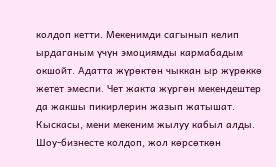колдоп кетти. Мекенимди сагынып келип ырдаганым үчүн эмоциямды кармабадым окшойт. Адатта жүрөктөн чыккан ыр жүрөккө жетет эмеспи. Чет жакта жүргөн мекендештер да жакшы пикирлерин жазып жатышат. Кыскасы, мени мекеним жылуу кабыл алды. Шоу-бизнесте колдоп, жол көрсөткөн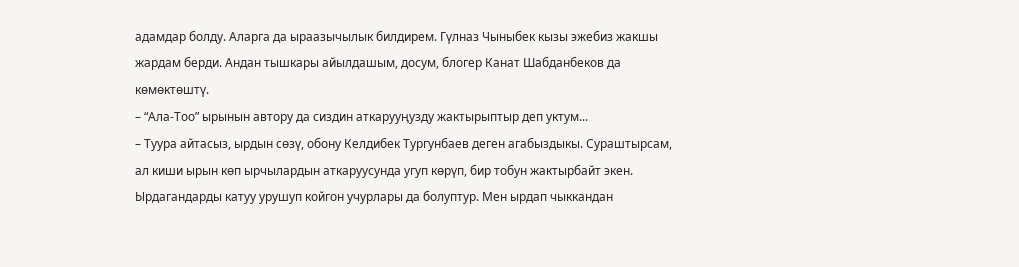адамдар болду. Аларга да ыраазычылык билдирем. Гүлназ Чыныбек кызы эжебиз жакшы жардам берди. Андан тышкары айылдашым, досум, блогер Канат Шабданбеков да көмөктөштү.
– “Ала-Тоо” ырынын автору да сиздин аткарууңузду жактырыптыр деп уктум...
– Туура айтасыз, ырдын сөзү, обону Келдибек Тургунбаев деген агабыздыкы. Сураштырсам, ал киши ырын көп ырчылардын аткаруусунда угуп көрүп, бир тобун жактырбайт экен. Ырдагандарды катуу урушуп койгон учурлары да болуптур. Мен ырдап чыккандан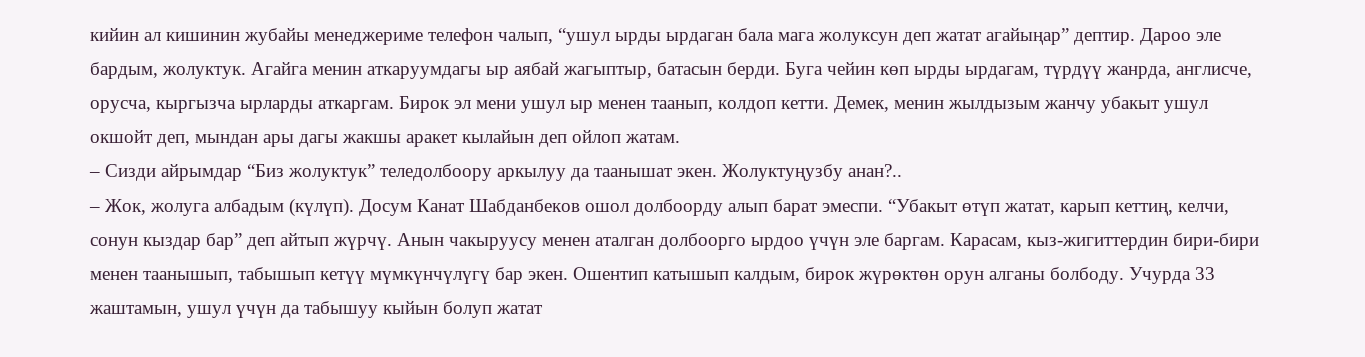кийин ал кишинин жубайы менеджериме телефон чалып, “ушул ырды ырдаган бала мага жолуксун деп жатат агайыңар” дептир. Дароо эле бардым, жолуктук. Агайга менин аткаруумдагы ыр аябай жагыптыр, батасын берди. Буга чейин көп ырды ырдагам, түрдүү жанрда, англисче, орусча, кыргызча ырларды аткаргам. Бирок эл мени ушул ыр менен таанып, колдоп кетти. Демек, менин жылдызым жанчу убакыт ушул окшойт деп, мындан ары дагы жакшы аракет кылайын деп ойлоп жатам.
– Сизди айрымдар “Биз жолуктук” теледолбоору аркылуу да таанышат экен. Жолуктуңузбу анан?..
– Жок, жолуга албадым (күлүп). Досум Канат Шабданбеков ошол долбоорду алып барат эмеспи. “Убакыт өтүп жатат, карып кеттиң, келчи, сонун кыздар бар” деп айтып жүрчү. Анын чакыруусу менен аталган долбоорго ырдоо үчүн эле баргам. Карасам, кыз-жигиттердин бири-бири менен таанышып, табышып кетүү мүмкүнчүлүгү бар экен. Ошентип катышып калдым, бирок жүрөктөн орун алганы болбоду. Учурда 33 жаштамын, ушул үчүн да табышуу кыйын болуп жатат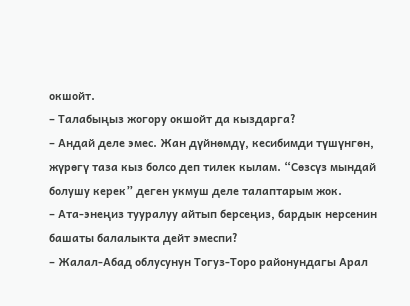окшойт.
– Талабыңыз жогору окшойт да кыздарга?
– Андай деле эмес. Жан дүйнөмдү, кесибимди түшүнгөн, жүрөгү таза кыз болсо деп тилек кылам. “Сөзсүз мындай болушу керек” деген укмуш деле талаптарым жок.
– Ата-энеңиз тууралуу айтып берсеңиз, бардык нерсенин башаты балалыкта дейт эмеспи?
– Жалал-Абад облусунун Тогуз-Торо районундагы Арал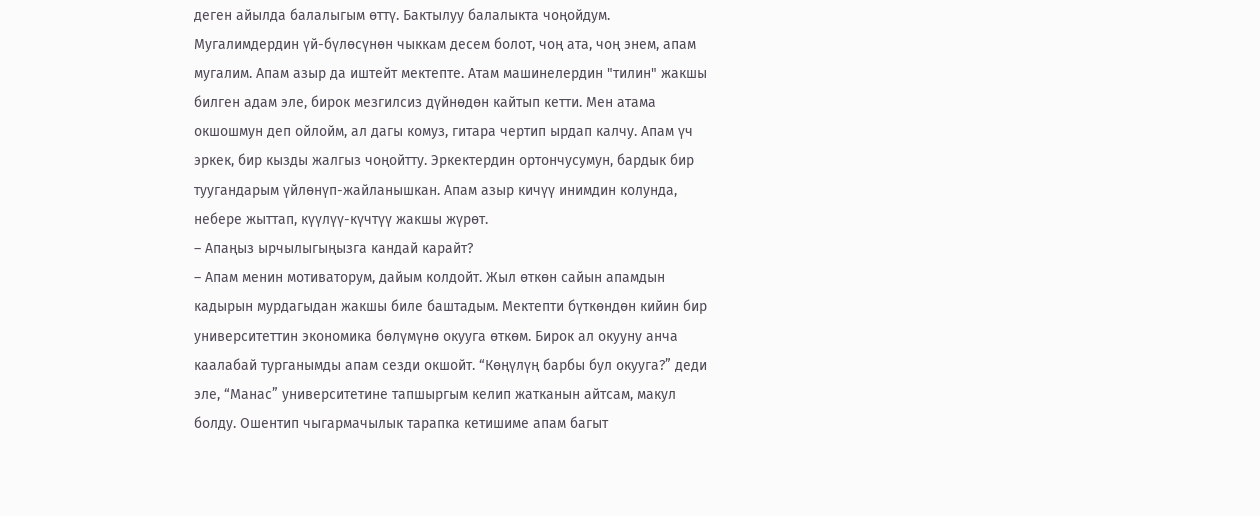деген айылда балалыгым өттү. Бактылуу балалыкта чоңойдум. Мугалимдердин үй-бүлөсүнөн чыккам десем болот, чоң ата, чоң энем, апам мугалим. Апам азыр да иштейт мектепте. Атам машинелердин "тилин" жакшы билген адам эле, бирок мезгилсиз дүйнөдөн кайтып кетти. Мен атама окшошмун деп ойлойм, ал дагы комуз, гитара чертип ырдап калчу. Апам үч эркек, бир кызды жалгыз чоңойтту. Эркектердин ортончусумун, бардык бир туугандарым үйлөнүп-жайланышкан. Апам азыр кичүү инимдин колунда, небере жыттап, күүлүү-күчтүү жакшы жүрөт.
– Апаңыз ырчылыгыңызга кандай карайт?
– Апам менин мотиваторум, дайым колдойт. Жыл өткөн сайын апамдын кадырын мурдагыдан жакшы биле баштадым. Мектепти бүткөндөн кийин бир университеттин экономика бөлүмүнө окууга өткөм. Бирок ал окууну анча каалабай турганымды апам сезди окшойт. “Көңүлүң барбы бул окууга?” деди эле, “Манас” университетине тапшыргым келип жатканын айтсам, макул болду. Ошентип чыгармачылык тарапка кетишиме апам багыт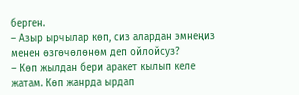берген.
– Азыр ырчылар көп, сиз алардан эмнеңиз менен өзгөчөлөнөм деп ойлойсуз?
– Көп жылдан бери аракет кылып келе жатам. Көп жанрда ырдап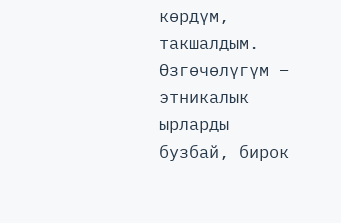көрдүм, такшалдым. Өзгөчөлүгүм – этникалык ырларды бузбай, бирок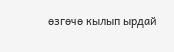өзгөчө кылып ырдай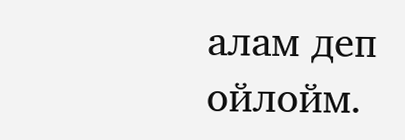алам деп ойлойм.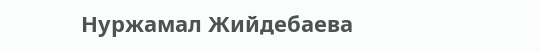Нуржамал Жийдебаева